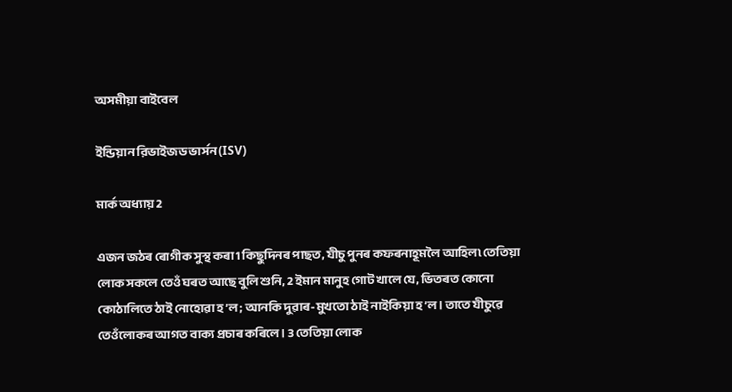অসমীয়া বাইবেল

ইন্ডিয়ান রিভাইজড ভার্সন (ISV)

মাৰ্ক অধ্যায় 2

এজন জঠৰ ৰোগীক সুস্থ কৰা 1 কিছুদিনৰ পাছত, যীচু পুনৰ কফৰনাহূমলৈ আহিল৷ তেতিয়া লোক সকলে তেওঁ ঘৰত আছে বুলি শুনি, 2 ইমান মানুহ গোট খালে যে, ভিতৰত কোনো কোঠালিতে ঠাই নোহোৱা হ’ল; আনকি দুৱাৰ-মুখতো ঠাই নাইকিয়া হ’ল। তাতে যীচুৱে তেওঁলোকৰ আগত বাক্য প্ৰচাৰ কৰিলে। 3 তেতিয়া লোক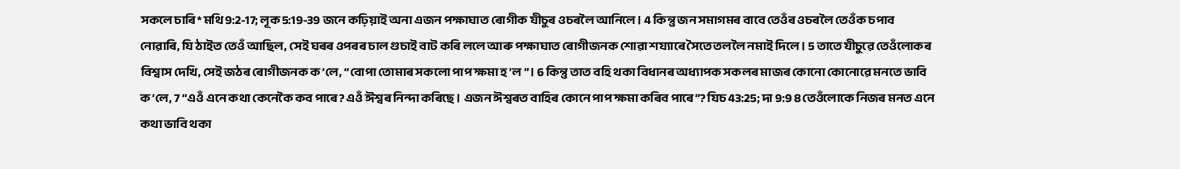সকলে চাৰি* মথি 9:2-17; লূক 5:19-39 জনে কঢ়িয়াই অনা এজন পক্ষাঘাত ৰোগীক যীচুৰ ওচৰলৈ আনিলে। 4 কিন্তু জন সমাগমৰ বাবে তেওঁৰ ওচৰলৈ তেওঁক চপাব নোৱাৰি, যি ঠাইত তেওঁ আছিল, সেই ঘৰৰ ওপৰৰ চাল গুচাই বাট কৰি ললে আৰু পক্ষাঘাত ৰোগীজনক শোৱা শয্যাৰে সৈতে তললৈ নমাই দিলে। 5 তাতে যীচুৱে তেওঁলোকৰ বিশ্বাস দেখি, সেই জঠৰ ৰোগীজনক ক’লে, “বোপা তোমাৰ সকলো পাপ ক্ষমা হ’ল”। 6 কিন্তু তাত বহি থকা বিধানৰ অধ্যাপক সকলৰ মাজৰ কোনো কোনোৱে মনতে ভাবি ক’লে, 7 “এওঁ এনে কথা কেনেকৈ কব পাৰে? এওঁ ঈশ্বৰ নিন্দা কৰিছে। এজন ঈশ্বৰত বাহিৰ কোনে পাপ ক্ষমা কৰিব পাৰে”? যিচ 43:25; দা 9:9 8 তেওঁলোকে নিজৰ মনত এনে কথা ভাবি থকা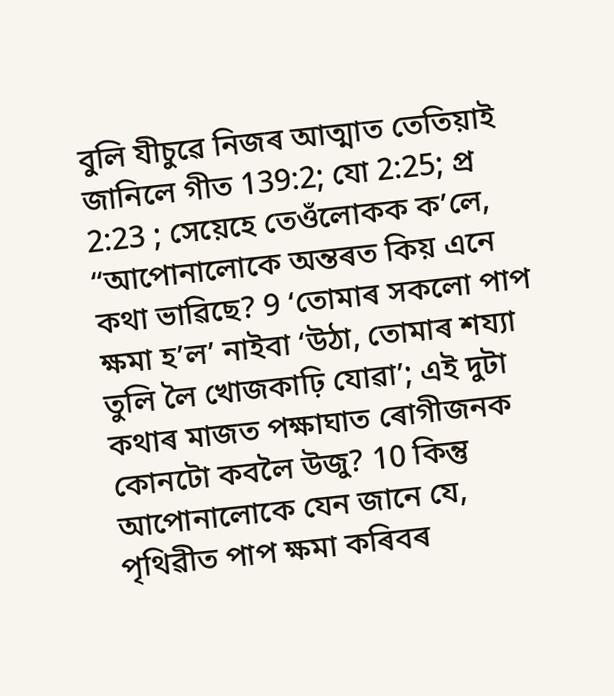বুলি যীচুৱে নিজৰ আত্মাত তেতিয়াই জানিলে গীত 139:2; যো 2:25; প্ৰ 2:23 ; সেয়েহে তেওঁলোকক ক’লে, “আপোনালোকে অন্তৰত কিয় এনে কথা ভাৱিছে? 9 ‘তোমাৰ সকলো পাপ ক্ষমা হ’ল’ নাইবা ‘উঠা, তোমাৰ শয্যা তুলি লৈ খোজকাঢ়ি যোৱা’; এই দুটা কথাৰ মাজত পক্ষাঘাত ৰোগীজনক কোনটো কবলৈ উজু? 10 কিন্তু আপোনালোকে যেন জানে যে, পৃথিৱীত পাপ ক্ষমা কৰিবৰ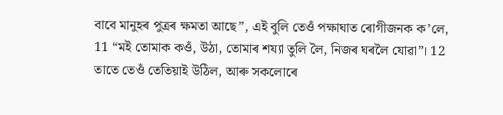বাবে মানুহৰ পুত্ৰৰ ক্ষমতা আছে”, এই বুলি তেওঁ পক্ষাঘাত ৰোগীজনক ক’লে, 11 “মই তোমাক কওঁ, উঠা, তোমাৰ শয্যা তুলি লৈ, নিজৰ ঘৰলৈ যোৱা”। 12 তাতে তেওঁ তেতিয়াই উঠিল, আৰু সকলোৰে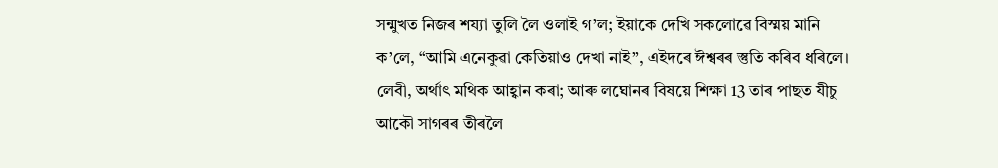সন্মুখত নিজৰ শয্যা তুলি লৈ ওলাই গ’ল; ইয়াকে দেখি সকলোৱে বিস্ময় মানি ক’লে, “আমি এনেকুৱা কেতিয়াও দেখা নাই”, এইদৰে ঈশ্বৰৰ স্তুতি কৰিব ধৰিলে। লেবী, অৰ্থাৎ মথিক আহ্বান কৰা; আৰু লঘোনৰ বিষয়ে শিক্ষা 13 তাৰ পাছত যীচু আকৌ সাগৰৰ তীৰলৈ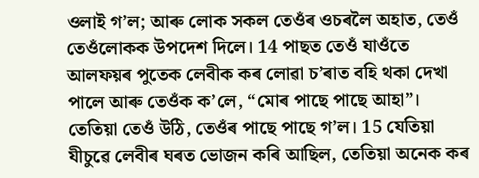ওলাই গ’ল; আৰু লোক সকল তেওঁৰ ওচৰলৈ অহাত, তেওঁ তেওঁলোকক উপদেশ দিলে। 14 পাছত তেওঁ যাওঁতে আলফয়ৰ পুতেক লেবীক কৰ লোৱা চ’ৰাত বহি থকা দেখা পালে আৰু তেওঁক ক’লে, “মোৰ পাছে পাছে আহা”। তেতিয়া তেওঁ উঠি, তেওঁৰ পাছে পাছে গ’ল। 15 যেতিয়া যীচুৱে লেবীৰ ঘৰত ভোজন কৰি আছিল, তেতিয়া অনেক কৰ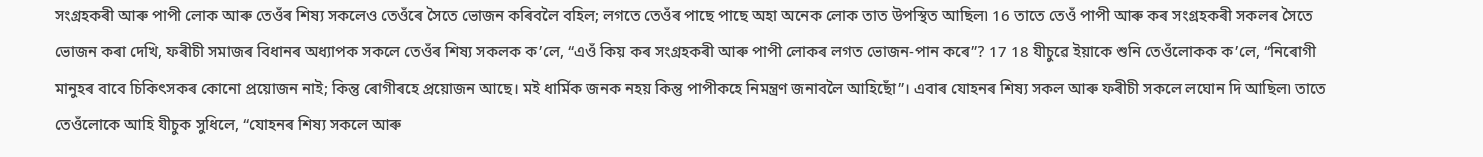সংগ্রহকৰী আৰু পাপী লোক আৰু তেওঁৰ শিষ্য সকলেও তেওঁৰে সৈতে ভোজন কৰিবলৈ বহিল; লগতে তেওঁৰ পাছে পাছে অহা অনেক লোক তাত উপস্থিত আছিল৷ 16 তাতে তেওঁ পাপী আৰু কৰ সংগ্রহকৰী সকলৰ সৈতে ভোজন কৰা দেখি, ফৰীচী সমাজৰ বিধানৰ অধ্যাপক সকলে তেওঁৰ শিষ্য সকলক ক’লে, “এওঁ কিয় কৰ সংগ্রহকৰী আৰু পাপী লোকৰ লগত ভোজন-পান কৰে”? 17 18 যীচুৱে ইয়াকে শুনি তেওঁলোকক ক’লে, “নিৰোগী মানুহৰ বাবে চিকিৎসকৰ কোনো প্ৰয়োজন নাই; কিন্তু ৰোগীৰহে প্ৰয়োজন আছে। মই ধাৰ্মিক জনক নহয় কিন্তু পাপীকহে নিমন্ত্রণ জনাবলৈ আহিছোঁ”। এবাৰ যোহনৰ শিষ্য সকল আৰু ফৰীচী সকলে লঘোন দি আছিল৷ তাতে তেওঁলোকে আহি যীচুক সুধিলে, “যোহনৰ শিষ্য সকলে আৰু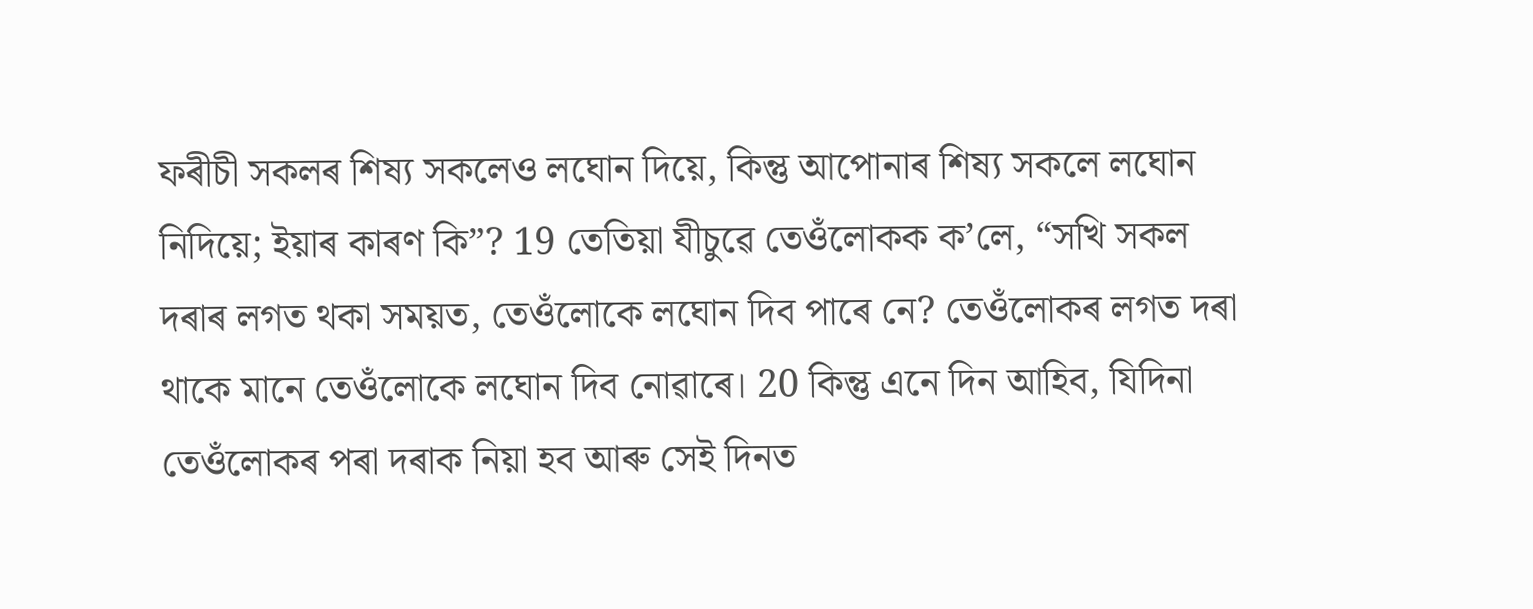ফৰীচী সকলৰ শিষ্য সকলেও লঘোন দিয়ে, কিন্তু আপোনাৰ শিষ্য সকলে লঘোন নিদিয়ে; ইয়াৰ কাৰণ কি”? 19 তেতিয়া যীচুৱে তেওঁলোকক ক’লে, “সখি সকল দৰাৰ লগত থকা সময়ত, তেওঁলোকে লঘোন দিব পাৰে নে? তেওঁলোকৰ লগত দৰা থাকে মানে তেওঁলোকে লঘোন দিব নোৱাৰে। 20 কিন্তু এনে দিন আহিব, যিদিনা তেওঁলোকৰ পৰা দৰাক নিয়া হব আৰু সেই দিনত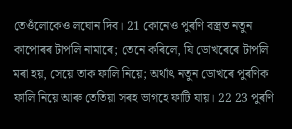তেওঁলোকেও লঘোন দিব। 21 কোনেও পুৰণি বস্ত্রত নতুন কাপোৰৰ টাপলি নামাৰে; তেনে কৰিলে, যি ডোখৰেৰে টাপলি মৰা হয়, সেয়ে তাক ফালি নিয়ে; অৰ্থাৎ নতুন ডোখৰে পুৰণিক ফালি নিয়ে আৰু তেতিয়া সৰহ ভাগহে ফাটি যায়। 22 23 পুৰণি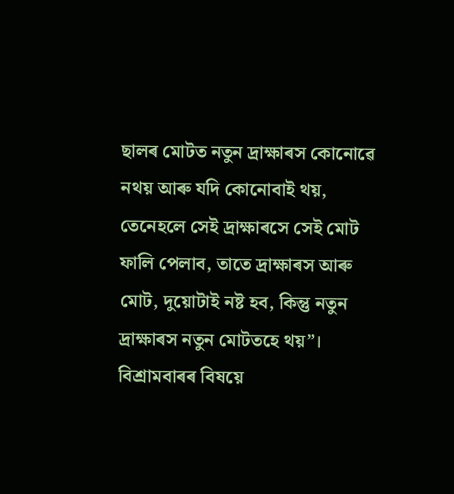ছালৰ মোটত নতুন দ্ৰাক্ষাৰস কোনোৱে নথয় আৰু যদি কোনোবাই থয়, তেনেহলে সেই দ্ৰাক্ষাৰসে সেই মোট ফালি পেলাব, তাতে দ্ৰাক্ষাৰস আৰু মোট, দুয়োটাই নষ্ট হব, কিন্তু নতুন দ্রাক্ষাৰস নতুন মোটতহে থয়”। বিশ্রামবাৰৰ বিষয়ে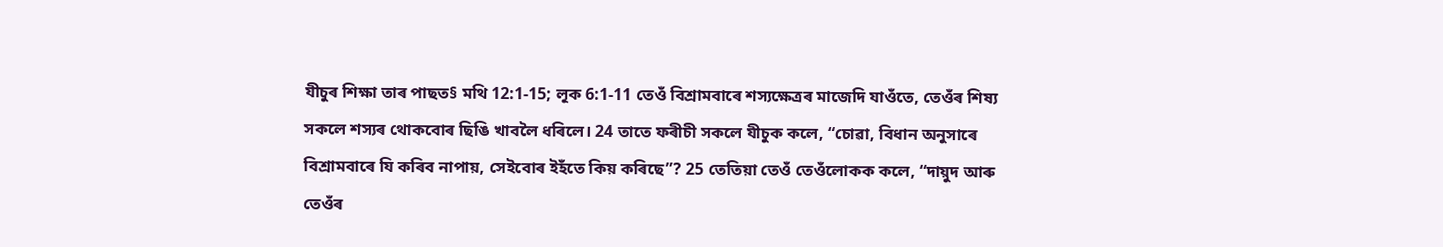যীচুৰ শিক্ষা তাৰ পাছত§ মথি 12:1-15; লূক 6:1-11 তেওঁ বিশ্রামবাৰে শস্যক্ষেত্রৰ মাজেদি যাওঁতে, তেওঁৰ শিষ্য সকলে শস্যৰ থোকবোৰ ছিঙি খাবলৈ ধৰিলে। 24 তাতে ফৰীচী সকলে যীচুক কলে, “চোৱা, বিধান অনুসাৰে বিশ্ৰামবাৰে যি কৰিব নাপায়, সেইবোৰ ইহঁতে কিয় কৰিছে”? 25 তেতিয়া তেওঁ তেওঁলোকক কলে, “দায়ুদ আৰু তেওঁৰ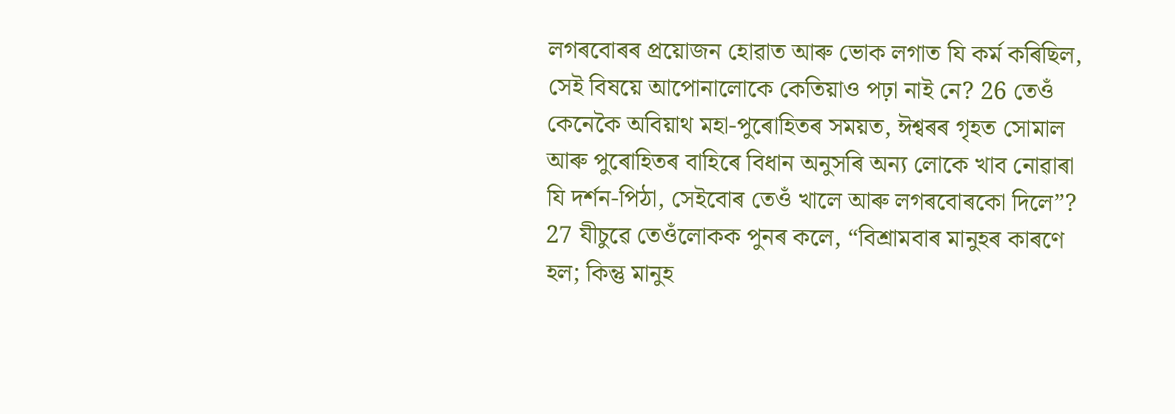লগৰবোৰৰ প্রয়োজন হোৱাত আৰু ভোক লগাত যি কর্ম কৰিছিল, সেই বিষয়ে আপোনালোকে কেতিয়াও পঢ়া নাই নে? 26 তেওঁ কেনেকৈ অবিয়াথ মহা-পুৰোহিতৰ সময়ত, ঈশ্বৰৰ গৃহত সোমাল আৰু পুৰোহিতৰ বাহিৰে বিধান অনুসৰি অন্য লোকে খাব নোৱাৰা যি দৰ্শন-পিঠা, সেইবোৰ তেওঁ খালে আৰু লগৰবোৰকো দিলে”? 27 যীচুৱে তেওঁলোকক পুনৰ কলে, “বিশ্ৰামবাৰ মানুহৰ কাৰণে হল; কিন্তু মানুহ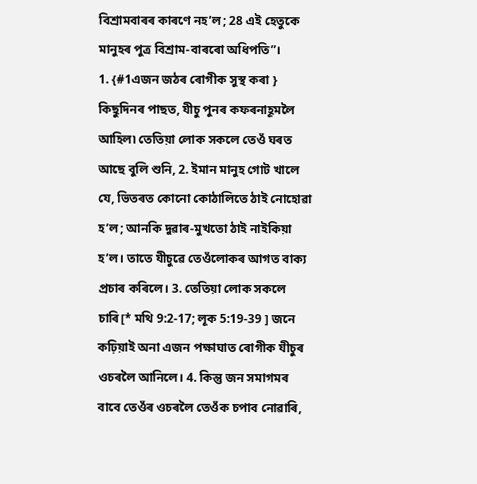বিশ্রামবাৰৰ কাৰণে নহ’ল; 28 এই হেতুকে মানুহৰ পুত্র বিশ্রাম-বাৰৰো অধিপতি”।
1. {#1এজন জঠৰ ৰোগীক সুস্থ কৰা } কিছুদিনৰ পাছত, যীচু পুনৰ কফৰনাহূমলৈ আহিল৷ তেতিয়া লোক সকলে তেওঁ ঘৰত আছে বুলি শুনি, 2. ইমান মানুহ গোট খালে যে, ভিতৰত কোনো কোঠালিতে ঠাই নোহোৱা হ’ল; আনকি দুৱাৰ-মুখতো ঠাই নাইকিয়া হ’ল। তাতে যীচুৱে তেওঁলোকৰ আগত বাক্য প্ৰচাৰ কৰিলে। 3. তেতিয়া লোক সকলে চাৰি[* মথি 9:2-17; লূক 5:19-39 ] জনে কঢ়িয়াই অনা এজন পক্ষাঘাত ৰোগীক যীচুৰ ওচৰলৈ আনিলে। 4. কিন্তু জন সমাগমৰ বাবে তেওঁৰ ওচৰলৈ তেওঁক চপাব নোৱাৰি,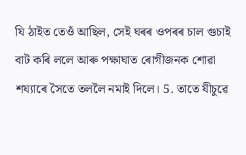যি ঠাইত তেওঁ আছিল, সেই ঘৰৰ ওপৰৰ চাল গুচাই বাট কৰি ললে আৰু পক্ষাঘাত ৰোগীজনক শোৱা শয্যাৰে সৈতে তললৈ নমাই দিলে। 5. তাতে যীচুৱে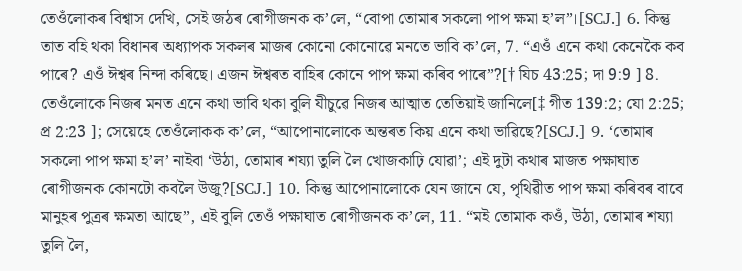তেওঁলোকৰ বিশ্বাস দেখি, সেই জঠৰ ৰোগীজনক ক’লে, “বোপা তোমাৰ সকলো পাপ ক্ষমা হ’ল”।[SCJ.] 6. কিন্তু তাত বহি থকা বিধানৰ অধ্যাপক সকলৰ মাজৰ কোনো কোনোৱে মনতে ভাবি ক’লে, 7. “এওঁ এনে কথা কেনেকৈ কব পাৰে? এওঁ ঈশ্বৰ নিন্দা কৰিছে। এজন ঈশ্বৰত বাহিৰ কোনে পাপ ক্ষমা কৰিব পাৰে”?[† যিচ 43:25; দা 9:9 ] 8. তেওঁলোকে নিজৰ মনত এনে কথা ভাবি থকা বুলি যীচুৱে নিজৰ আত্মাত তেতিয়াই জানিলে[‡ গীত 139:2; যো 2:25; প্ৰ 2:23 ]; সেয়েহে তেওঁলোকক ক’লে, “আপোনালোকে অন্তৰত কিয় এনে কথা ভাৱিছে?[SCJ.] 9. ‘তোমাৰ সকলো পাপ ক্ষমা হ’ল’ নাইবা ‘উঠা, তোমাৰ শয্যা তুলি লৈ খোজকাঢ়ি যোৱা’; এই দুটা কথাৰ মাজত পক্ষাঘাত ৰোগীজনক কোনটো কবলৈ উজু?[SCJ.] 10. কিন্তু আপোনালোকে যেন জানে যে, পৃথিৱীত পাপ ক্ষমা কৰিবৰ বাবে মানুহৰ পুত্ৰৰ ক্ষমতা আছে”, এই বুলি তেওঁ পক্ষাঘাত ৰোগীজনক ক’লে, 11. “মই তোমাক কওঁ, উঠা, তোমাৰ শয্যা তুলি লৈ,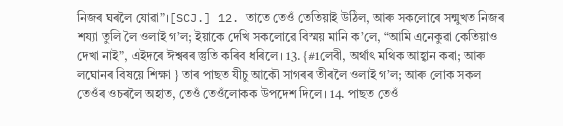নিজৰ ঘৰলৈ যোৱা”।[SCJ.] 12. তাতে তেওঁ তেতিয়াই উঠিল, আৰু সকলোৰে সন্মুখত নিজৰ শয্যা তুলি লৈ ওলাই গ’ল; ইয়াকে দেখি সকলোৱে বিস্ময় মানি ক’লে, “আমি এনেকুৱা কেতিয়াও দেখা নাই”, এইদৰে ঈশ্বৰৰ স্তুতি কৰিব ধৰিলে। 13. {#1লেবী, অৰ্থাৎ মথিক আহ্বান কৰা; আৰু লঘোনৰ বিষয়ে শিক্ষা } তাৰ পাছত যীচু আকৌ সাগৰৰ তীৰলৈ ওলাই গ’ল; আৰু লোক সকল তেওঁৰ ওচৰলৈ অহাত, তেওঁ তেওঁলোকক উপদেশ দিলে। 14. পাছত তেওঁ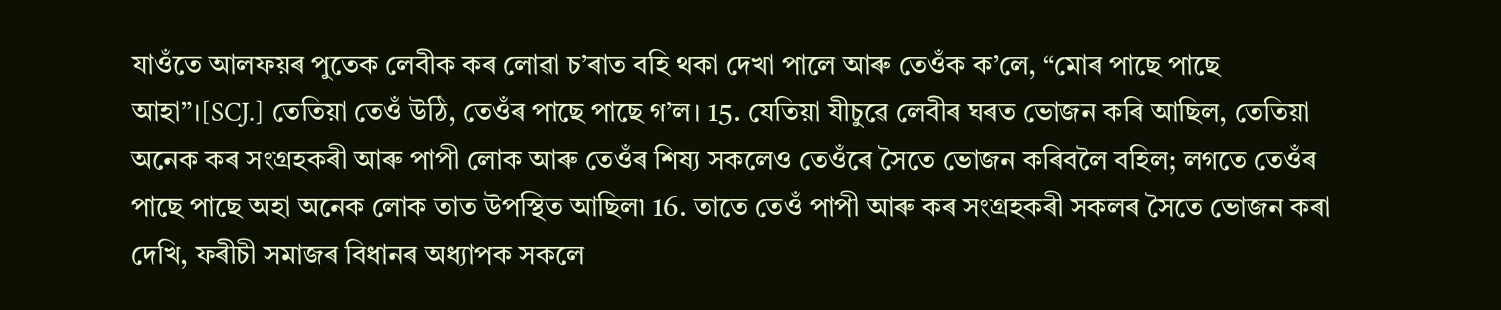যাওঁতে আলফয়ৰ পুতেক লেবীক কৰ লোৱা চ’ৰাত বহি থকা দেখা পালে আৰু তেওঁক ক’লে, “মোৰ পাছে পাছে আহা”।[SCJ.] তেতিয়া তেওঁ উঠি, তেওঁৰ পাছে পাছে গ’ল। 15. যেতিয়া যীচুৱে লেবীৰ ঘৰত ভোজন কৰি আছিল, তেতিয়া অনেক কৰ সংগ্রহকৰী আৰু পাপী লোক আৰু তেওঁৰ শিষ্য সকলেও তেওঁৰে সৈতে ভোজন কৰিবলৈ বহিল; লগতে তেওঁৰ পাছে পাছে অহা অনেক লোক তাত উপস্থিত আছিল৷ 16. তাতে তেওঁ পাপী আৰু কৰ সংগ্রহকৰী সকলৰ সৈতে ভোজন কৰা দেখি, ফৰীচী সমাজৰ বিধানৰ অধ্যাপক সকলে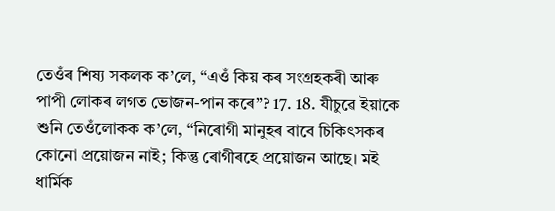তেওঁৰ শিষ্য সকলক ক’লে, “এওঁ কিয় কৰ সংগ্রহকৰী আৰু পাপী লোকৰ লগত ভোজন-পান কৰে”? 17. 18. যীচুৱে ইয়াকে শুনি তেওঁলোকক ক’লে, “নিৰোগী মানুহৰ বাবে চিকিৎসকৰ কোনো প্ৰয়োজন নাই; কিন্তু ৰোগীৰহে প্ৰয়োজন আছে। মই ধাৰ্মিক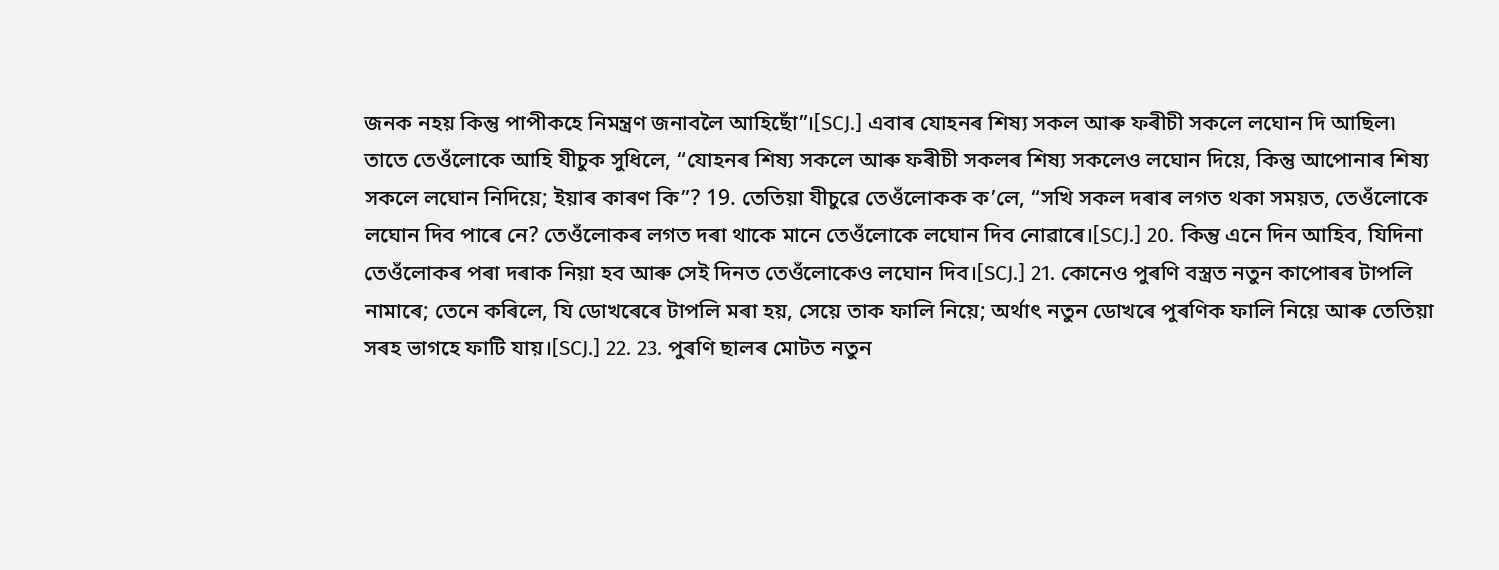জনক নহয় কিন্তু পাপীকহে নিমন্ত্রণ জনাবলৈ আহিছোঁ”।[SCJ.] এবাৰ যোহনৰ শিষ্য সকল আৰু ফৰীচী সকলে লঘোন দি আছিল৷ তাতে তেওঁলোকে আহি যীচুক সুধিলে, “যোহনৰ শিষ্য সকলে আৰু ফৰীচী সকলৰ শিষ্য সকলেও লঘোন দিয়ে, কিন্তু আপোনাৰ শিষ্য সকলে লঘোন নিদিয়ে; ইয়াৰ কাৰণ কি”? 19. তেতিয়া যীচুৱে তেওঁলোকক ক’লে, “সখি সকল দৰাৰ লগত থকা সময়ত, তেওঁলোকে লঘোন দিব পাৰে নে? তেওঁলোকৰ লগত দৰা থাকে মানে তেওঁলোকে লঘোন দিব নোৱাৰে।[SCJ.] 20. কিন্তু এনে দিন আহিব, যিদিনা তেওঁলোকৰ পৰা দৰাক নিয়া হব আৰু সেই দিনত তেওঁলোকেও লঘোন দিব।[SCJ.] 21. কোনেও পুৰণি বস্ত্রত নতুন কাপোৰৰ টাপলি নামাৰে; তেনে কৰিলে, যি ডোখৰেৰে টাপলি মৰা হয়, সেয়ে তাক ফালি নিয়ে; অৰ্থাৎ নতুন ডোখৰে পুৰণিক ফালি নিয়ে আৰু তেতিয়া সৰহ ভাগহে ফাটি যায়।[SCJ.] 22. 23. পুৰণি ছালৰ মোটত নতুন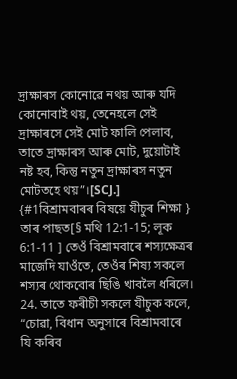দ্ৰাক্ষাৰস কোনোৱে নথয় আৰু যদি কোনোবাই থয়, তেনেহলে সেই দ্ৰাক্ষাৰসে সেই মোট ফালি পেলাব, তাতে দ্ৰাক্ষাৰস আৰু মোট, দুয়োটাই নষ্ট হব, কিন্তু নতুন দ্রাক্ষাৰস নতুন মোটতহে থয়”।[SCJ.] {#1বিশ্রামবাৰৰ বিষয়ে যীচুৰ শিক্ষা } তাৰ পাছত[§ মথি 12:1-15; লূক 6:1-11 ] তেওঁ বিশ্রামবাৰে শস্যক্ষেত্রৰ মাজেদি যাওঁতে, তেওঁৰ শিষ্য সকলে শস্যৰ থোকবোৰ ছিঙি খাবলৈ ধৰিলে। 24. তাতে ফৰীচী সকলে যীচুক কলে, “চোৱা, বিধান অনুসাৰে বিশ্ৰামবাৰে যি কৰিব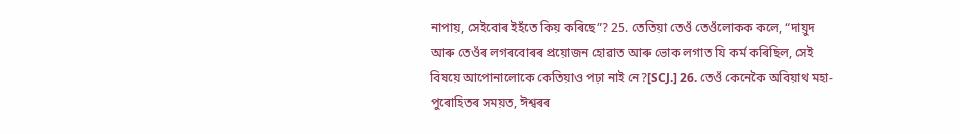নাপায়, সেইবোৰ ইহঁতে কিয় কৰিছে”? 25. তেতিয়া তেওঁ তেওঁলোকক কলে, “দায়ুদ আৰু তেওঁৰ লগৰবোৰৰ প্রয়োজন হোৱাত আৰু ভোক লগাত যি কর্ম কৰিছিল, সেই বিষয়ে আপোনালোকে কেতিয়াও পঢ়া নাই নে?[SCJ.] 26. তেওঁ কেনেকৈ অবিয়াথ মহা-পুৰোহিতৰ সময়ত, ঈশ্বৰৰ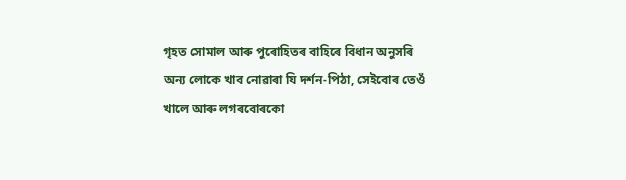গৃহত সোমাল আৰু পুৰোহিতৰ বাহিৰে বিধান অনুসৰি অন্য লোকে খাব নোৱাৰা যি দৰ্শন-পিঠা, সেইবোৰ তেওঁ খালে আৰু লগৰবোৰকো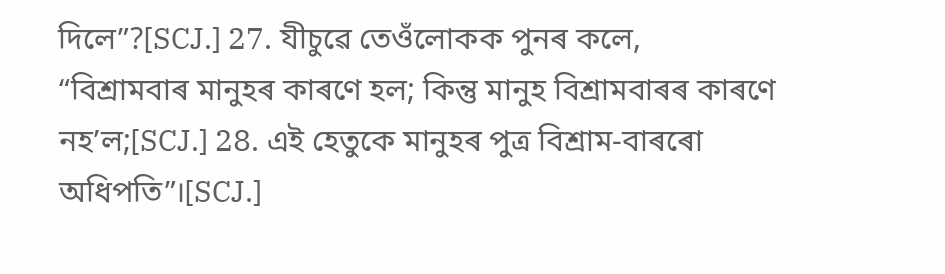দিলে”?[SCJ.] 27. যীচুৱে তেওঁলোকক পুনৰ কলে, “বিশ্ৰামবাৰ মানুহৰ কাৰণে হল; কিন্তু মানুহ বিশ্রামবাৰৰ কাৰণে নহ’ল;[SCJ.] 28. এই হেতুকে মানুহৰ পুত্র বিশ্রাম-বাৰৰো অধিপতি”।[SCJ.]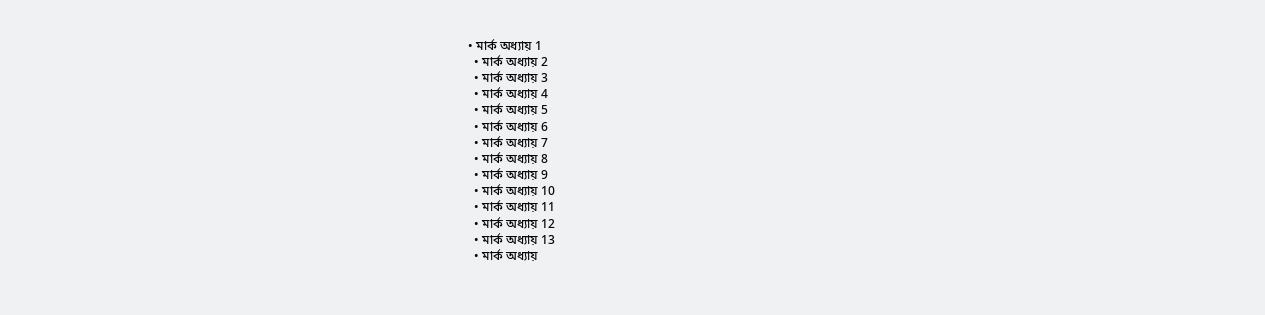• মাৰ্ক অধ্যায় 1
  • মাৰ্ক অধ্যায় 2
  • মাৰ্ক অধ্যায় 3
  • মাৰ্ক অধ্যায় 4
  • মাৰ্ক অধ্যায় 5
  • মাৰ্ক অধ্যায় 6
  • মাৰ্ক অধ্যায় 7
  • মাৰ্ক অধ্যায় 8
  • মাৰ্ক অধ্যায় 9
  • মাৰ্ক অধ্যায় 10
  • মাৰ্ক অধ্যায় 11
  • মাৰ্ক অধ্যায় 12
  • মাৰ্ক অধ্যায় 13
  • মাৰ্ক অধ্যায়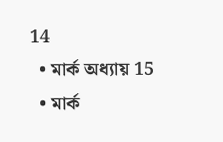14
  • মাৰ্ক অধ্যায় 15
  • মাৰ্ক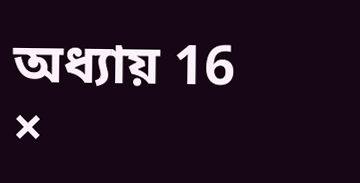অধ্যায় 16
×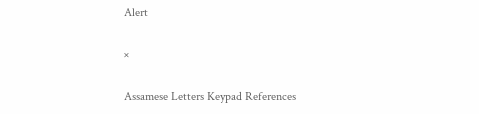Alert

×

Assamese Letters Keypad References